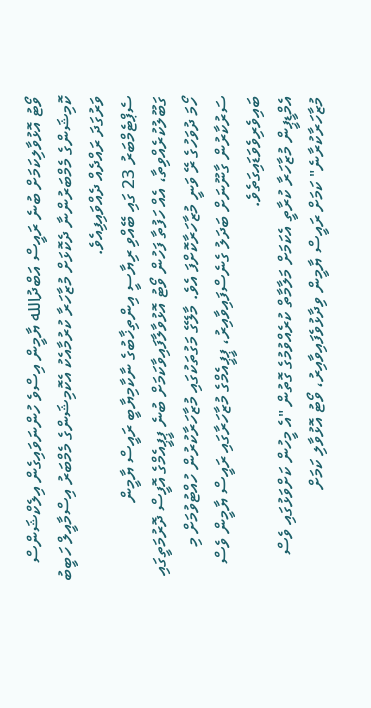ވޯޓު އޮޅުވާލިކަމަށް ބުނެ ރައީސް އަބްދުالله ޔާމީން އިސްވެ ހުންނަވައިގެން އިލެކްޝަންސް ކޮމިޝަންގެ މެމްބަރުންނާ ދެކޮޅަށް މުޒާހަރާ ކުރުމާއެކު އެކޮމިޝަންގެ މެމްބަރު އިސްމާއީލް ހަބީބު ވަރުގަދަ ރައްދެއް ދެއްވައިފިއެވެ.
ސެޕްޓެމްބަރު 23 ގައި ބޭއްވި ރިޔާސީ އިންތިޚާބުގެ ނާކާމިޔާބީ ރައީސް ޔާމީން ގަބޫލުކުރެއްވިތާ، އެއް ހަފުތާ ފަހުން ވޯޓު އޮޅުވާލާފައިވާކަމަށް ބުނެ ޕީޕީއެމްގެ އޮފީސް ދޮރުމަތީގައި ހޯމަ ދުވަހުގެ ރޭ ވަނީ މުޒާހަރާކޮށްފަ އެވެ. މާލޭގެ މަގުތަކުގައި މުޒާހަރާކުރުން ހުއްޓުވުމަށް މި ސަރުކާރުން ގާނޫނަށް ބަދަލު ގެނެސްފައިވާއިރު، ޕީޕީއެމްގެ މުޒާހަރާގައި ރައީސް ޔާމީން ވެސް ބައިވެރިވެވަޑައިގަތެވެ.
އެމްޑީޕީން މުޒާހަރާ ކުރާތީ އެކަމަށް މަލާމާތް ކުރެއްވުމުގެ ގޮތުން "އެ މީހުން ކަށްވަޅުގައި ވެސް މުޒާހަރާކުރާނެ" ކަމަށް ރައީސް ޔާމީން ވިދާޅުވެފައިވާއިރު، ވޯޓު އޮޅުވާލި ކަމަށް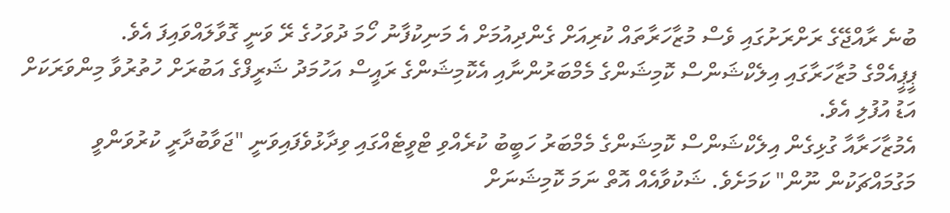ބުނެ ރާއްޖޭގެ ރަށްރަށުގައި ވެސް މުޒާހަރާތައް ކުރިއަށް ގެންދިއުމަށް އެ މަނިކުފާނު ހޯމަ ދުވަހުގެ ރޭ ވަނީ ގޮވާލައްވައިފަ އެވެ.
ޕީޕީއެމްގެ މުޒާހަރާގައި އިލެކްޝަންސް ކޮމިޝަންގެ މެމްބަރުންނާއި އެކޮމިޝަންގެ ރައީސް އަހުމަދު ޝަރީފްގެ އަބުރަށް ހުތުރުވާ މިންވަރަކަށް އަޑު އުފުލި އެވެ.
އެމުޒާހަރާއާ ގުޅިގެން އިލެކްޝަންސް ކޮމިޝަންގެ މެމްބަރު ހަބީބު ކުރެއްވި ޓްވީޓެއްގައި ވިދާޅުވެފައިވަނީ "ޖަވާބުދާރީ ކުރުވަންވީ މަގުމައްޗަކުން ނޫން" ކަމަށެވެ. ޝަކުވާއެއް އޮތް ނަމަ ކޮމިޝަނަށް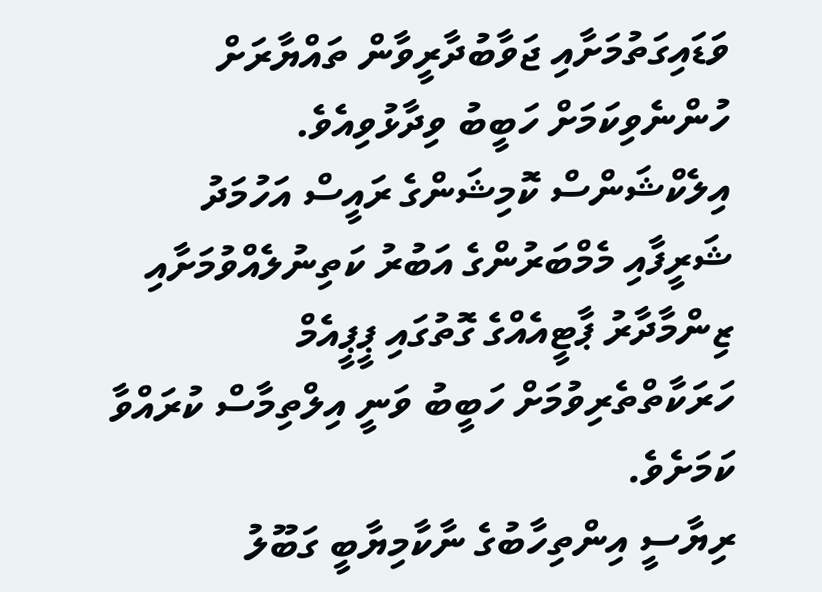ވަޑައިގަތުމަށާއި ޖަވާބުދާރީވާން ތައްޔާރަށް ހުންނެވިކަމަށް ހަބީބު ވިދާޅުވިއެވެ.
އިލެކްޝަންސް ކޮމިޝަންގެ ރައީސް އަހުމަދު ޝަރީފާއި މެމްބަރުންގެ އަބުރު ކަތިނުލެއްވުމަށާއި ޒިންމާދާރު ޕާޓީއެއްގެ ގޮތުގައި ޕީޕީއެމް ހަރަކާތްތެރިވުމަށް ހަބީބު ވަނީ އިލްތިމާސް ކުރައްވާ ކަމަށެވެ.
ރިޔާސީ އިންތިހާބުގެ ނާކާމިޔާބީ ގަބޫލު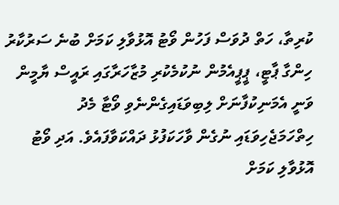ކުރިތާ، ހަތް ދުވަސް ފަހުން ވޯޓު އޮޅުވާލި ކަމަށް ބުނެ ސަރުކާރު ހިންގާ ޕާޓީ، ޕީޕީއެމުން ނުކުމެކުރި މުޒާހަރާގައި ރައީސް ޔާމީން ވަނީ އެމަނިކުފާނަށް ލިބިވަޑައިގެންނެވި ވޯޓާ މެދު ހިތްހަމަޖެހިވަޑައި ނުގެން ވާހަކަފުޅު ދައްކަވާފައެވެ. އަދި ވޯޓު އޮޅުވާލި ކަމަށް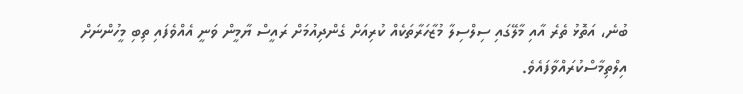ބުނެ، އަތޮޅު ތެރެ އާއި މާލޭގައި ސިލްސިލާ މުޒާހަރާތަކެއް ކުރިއަށް ގެންދިއުމަށް ރައީސް ޔާމީން ވަނީ އެއްވެފައި ތިބި މީހުންނަށް އިލްތިމާސްކުރައްވާފައެވެ.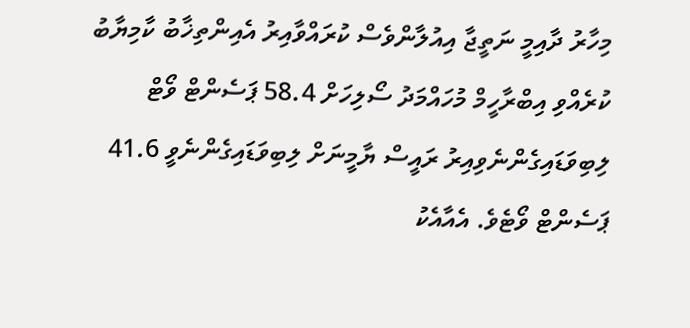މިހާރު ދާއިމީ ނަތީޖާ އިއުލާންވެސް ކުރައްވާއިރު އެއިންތިޚާބު ކާމިޔާބު ކުރެއްވި އިބްރާހީމް މުހައްމަދު ސޯލިހަށް 58.4 ޕަސެންޓް ވޯޓް ލިބިވަޑައިގެންނެވިއިރު ރައީސް ޔާމީނަށް ލިބިވަޑައިގެންނެވީ 41.6 ޕަސެންޓް ވޯޓެވެ. އެއާއެކު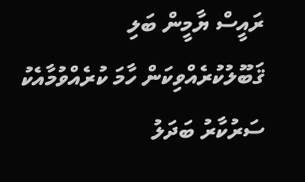ރައީސް ޔާމީން ބަލި ޤަބޫލުކުރެއްވިކަން ހާމަ ކުރެއްވުމާއެކު ސަރުކާރު ބަދަލު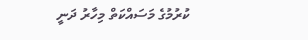ކުރުމުގެ މަސައްކަތް މިހާރު ދަނީ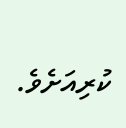ކުރިއަށެވެ.